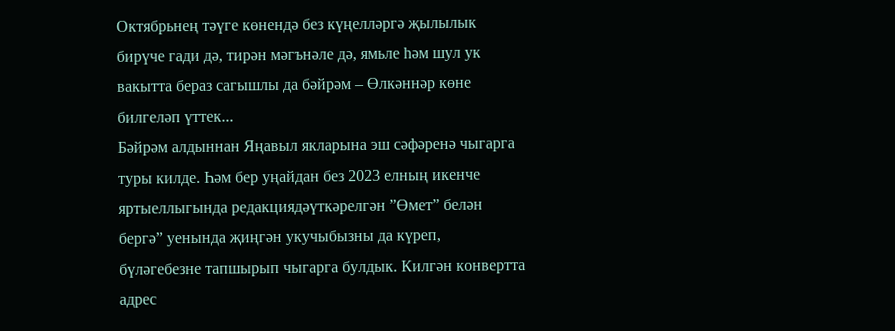Октябрьнең тәүге көнендә без күңелләргә җылылык бирүче гади дә, тирән мәгънәле дә, ямьле һәм шул ук вакытта бераз сагышлы да бәйрәм – Өлкәннәр көне билгеләп үттек...
Бәйрәм алдыннан Яңавыл якларына эш сәфәренә чыгарга туры килде. Һәм бер уңайдан без 2023 елның икенче яртыеллыгында редакциядәүткәрелгән ”Өмет” белән бергә” уенында җиңгән укучыбызны да күреп, бүләгебезне тапшырып чыгарга булдык. Килгән конвертта адрес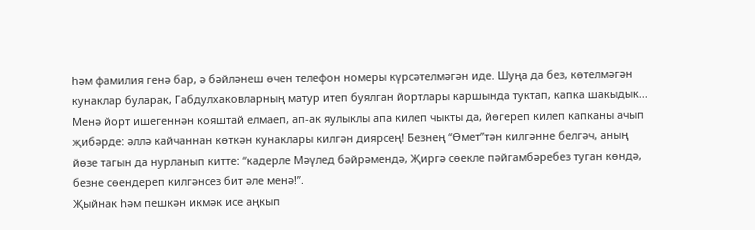һәм фамилия генә бар, ә бәйләнеш өчен телефон номеры күрсәтелмәгән иде. Шуңа да без, көтелмәгән кунаклар буларак, Габдулхаковларның матур итеп буялган йортлары каршында туктап, капка шакыдык...
Менә йорт ишегеннән кояштай елмаеп, ап-ак яулыклы апа килеп чыкты да, йөгереп килеп капканы ачып җибәрде: әллә кайчаннан көткән кунаклары килгән диярсең! Безнең “Өмет”тән килгәнне белгәч, аның йөзе тагын да нурланып китте: “кадерле Мәүлед бәйрәмендә, Җиргә сөекле пәйгамбәребез туган көндә, безне сөендереп килгәнсез бит әле менә!”.
Җыйнак һәм пешкән икмәк исе аңкып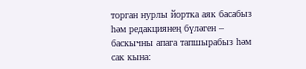торган нурлы йортка аяк басабыз һәм редакциянең бүләген – баскычны апага тапшырабыз һәм сак кына: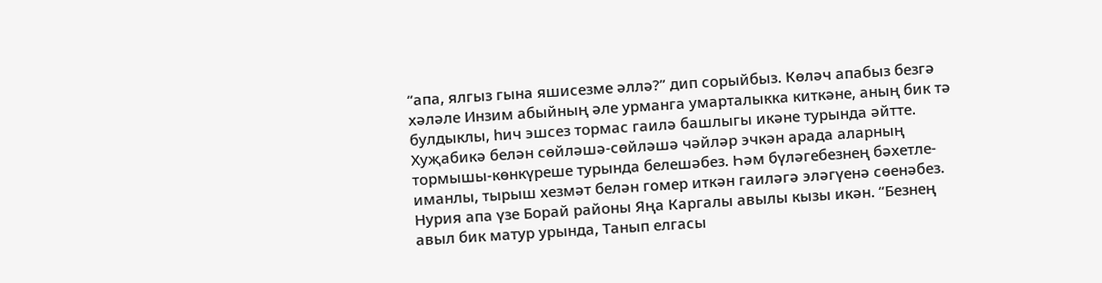“апа, ялгыз гына яшисезме әллә?” дип сорыйбыз. Көләч апабыз безгә хәләле Инзим абыйның әле урманга умарталыкка киткәне, аның бик тә булдыклы, һич эшсез тормас гаилә башлыгы икәне турында әйтте.
Хуҗабикә белән сөйләшә-сөйләшә чәйләр эчкән арада аларның тормышы-көнкүреше турында белешәбез. Һәм бүләгебезнең бәхетле-иманлы, тырыш хезмәт белән гомер иткән гаиләгә эләгүенә сөенәбез.
Нурия апа үзе Борай районы Яңа Каргалы авылы кызы икән. “Безнең авыл бик матур урында, Танып елгасы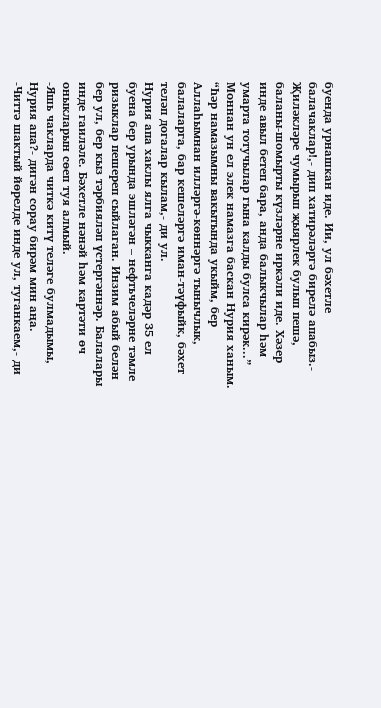буенда урнашкан иде. Ии, ул бәхетле балачаклар!,- дип хатирәләргә бирелә апабыз.- Җиләкләре чумырып җыярлек булып пешә, баланы-шомырты күзләрне иркәли иде. Хәзер инде авыл бетеп бара, анда балыкчылар һәм умарта тотучылар гына калды булса кирәк...”
Моннан ун ел элек намазга баскан Нурия ханым. “Һәр намазымны вакытында укыйм, бер Аллаһымнан илләргә-көннәргә тынычлык, балаларга, бар кешеләргә иман-тәүфыйк, бәхет теләп догалар кылам,- ди ул.
Нурия апа хаклы ялга чыкканга кадәр 35 ел буена бер урында эшләгән – нефтьчеләрне тәмле ризыклар пешереп сыйлаган. Инзим абый белән бер ул, бер кыз тәрбияләп үстергәннәр. Балалары инде гаиләле. Бәхетле нәнәй һәм картәти өч оныкларын сөеп туя алмый.
-Яшь чакларда читкә китү теләге булмадымы, Нурия апа?- дигән сорау бирәм мин аңа.
-Читтә шактый йөрелде инде ул, туганкаем,- ди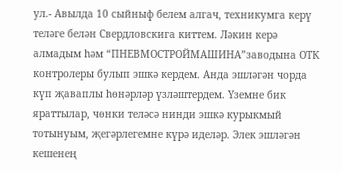ул.- Авылда 10 сыйныф белем алгач, техникумга керү теләге белән Свердловскига киттем. Ләкин керә алмадым һәм “ПНЕВМОСТРОЙМАШИНА”заводына ОТК контролеры булып эшкә кердем. Анда эшләгән чорда күп җаваплы һөнәрләр үзләштердем. Үземне бик яраттылар, чөнки теләсә нинди эшкә курыкмый тотынуым, җегәрлегемне күрә иделәр. Элек эшләгән кешенең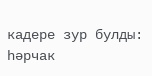кадере зур булды: һәрчак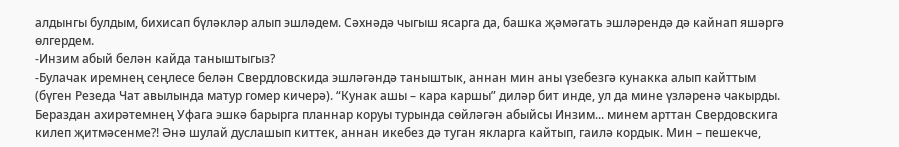алдынгы булдым, бихисап бүләкләр алып эшләдем. Сәхнәдә чыгыш ясарга да, башка җәмәгать эшләрендә дә кайнап яшәргә өлгердем.
-Инзим абый белән кайда таныштыгыз?
-Булачак иремнең сеңлесе белән Свердловскида эшләгәндә таныштык, аннан мин аны үзебезгә кунакка алып кайттым (бүген Резеда Чат авылында матур гомер кичерә). “Кунак ашы – кара каршы” диләр бит инде, ул да мине үзләренә чакырды. Бераздан ахирәтемнең Уфага эшкә барырга планнар коруы турында сөйләгән абыйсы Инзим... минем арттан Свердовскига килеп җитмәсенме?! Әнә шулай дуслашып киттек, аннан икебез дә туган якларга кайтып, гаилә кордык. Мин – пешекче,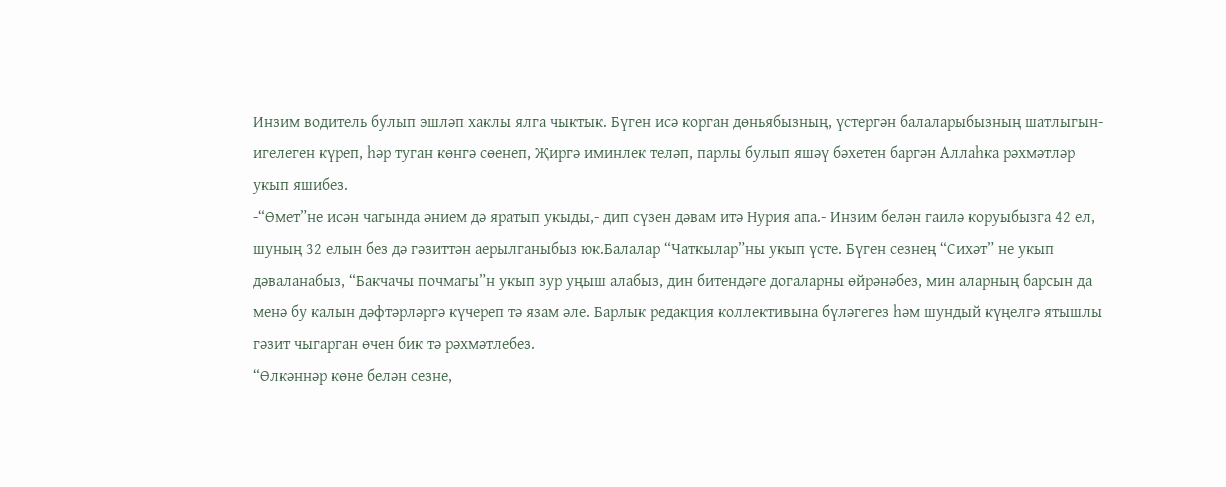Инзим водитель булып эшләп хаклы ялга чыктык. Бүген исә корган дөньябызның, үстергән балаларыбызның шатлыгын-игелеген күреп, һәр туган көнгә сөенеп, Җиргә иминлек теләп, парлы булып яшәү бәхетен баргән Аллаһка рәхмәтләр укып яшибез.
-“Өмет”не исән чагында әнием дә яратып укыды,- дип сүзен дәвам итә Нурия апа.- Инзим белән гаилә коруыбызга 42 ел, шуның 32 елын без дә гәзиттән аерылганыбыз юк.Балалар “Чаткылар”ны укып үсте. Бүген сезнең “Сихәт” не укып дәваланабыз, “Бакчачы почмагы”н укып зур уңыш алабыз, дин битендәге догаларны өйрәнәбез, мин аларның барсын да менә бу калын дәфтәрләргә күчереп тә язам әле. Барлык редакция коллективына бүләгегез һәм шундый күңелгә ятышлы гәзит чыгарган өчен бик тә рәхмәтлебез.
“Өлкәннәр көне белән сезне,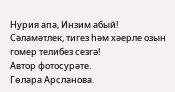Нурия апа, Инзим абый! Сәламәтлек, тигез һәм хәерле озын гомер телибез сезгә!
Автор фотосурәте.
Гөлара Арсланова.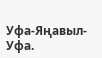Уфа-Яңавыл-Уфа.